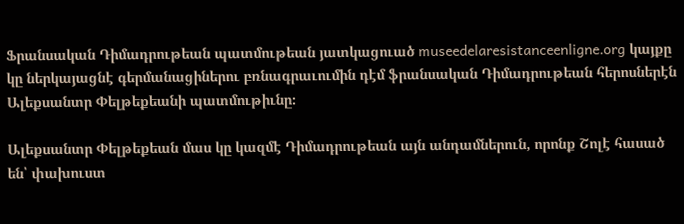Ֆրանսական Դիմադրութեան պատմութեան յատկացուած museedelaresistanceenligne.org կայքը կը ներկայացնէ գերմանացիներու բռնագրաւումին դէմ ֆրանսական Դիմադրութեան հերոսներէն Ալեքսանտր Փելթեքեանի պատմութիւնը։

Ալեքսանտր Փելթեքեան մաս կը կազմէ Դիմադրութեան այն անդամներուն, որոնք Շոլէ հասած են՝ փախուստ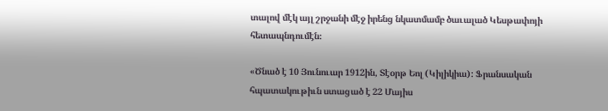տալով մէկ այլ շրջանի մէջ իրենց նկատմամբ ծաւալած Կեսթափոյի հետապնդումէն։

«Ծնած է 10 Յունուար 1912ին, Տէօրթ Եոլ (Կիլիկիա): Ֆրանսական հպատակութիւն ստացած է 22 Մայիս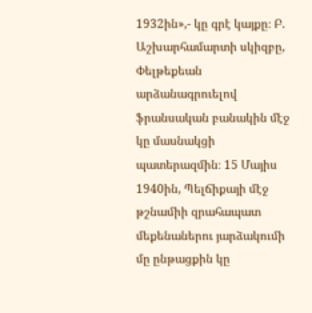1932ին»,- կը գրէ կայքը։ Բ. Աշխարհամարտի սկիզբը, Փելթեքեան արձանագրուելով ֆրանսական բանակին մէջ կը մասնակցի պատերազմին։ 15 Մայիս 1940ին, Պելճիքայի մէջ թշնամիի զրահապատ մեքենաներու յարձակումի մը ընթացքին կը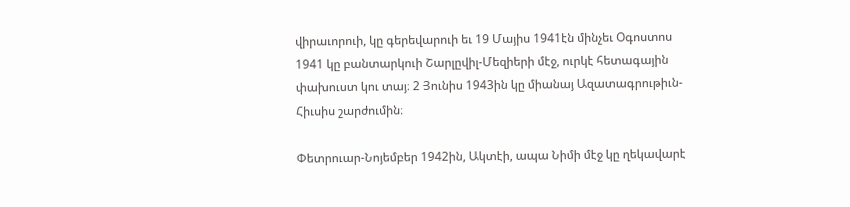վիրաւորուի, կը գերեվարուի եւ 19 Մայիս 1941էն մինչեւ Օգոստոս 1941 կը բանտարկուի Շարլըվիլ-Մեզիերի մէջ, ուրկէ հետագային փախուստ կու տայ։ 2 Յունիս 1943ին կը միանայ Ազատագրութիւն-Հիւսիս շարժումին։

Փետրուար-Նոյեմբեր 1942ին, Ակտէի, ապա Նիմի մէջ կը ղեկավարէ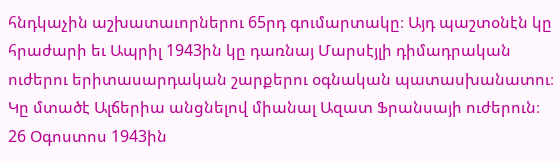հնդկաչին աշխատաւորներու 65րդ գումարտակը։ Այդ պաշտօնէն կը հրաժարի եւ Ապրիլ 1943ին կը դառնայ Մարսէյլի դիմադրական ուժերու երիտասարդական շարքերու օգնական պատասխանատու։ Կը մտածէ Ալճերիա անցնելով միանալ Ազատ Ֆրանսայի ուժերուն։ 26 Օգոստոս 1943ին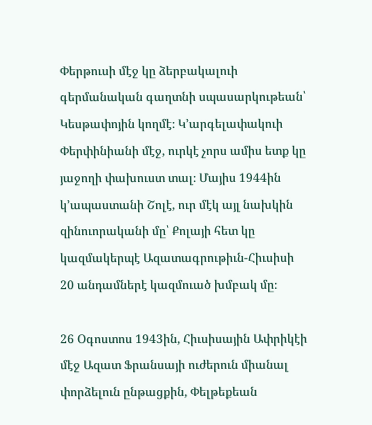Փերթուսի մէջ կը ձերբակալուի գերմանական գաղտնի սպասարկութեան՝ Կեսթափոյին կողմէ։ Կ՚արգելափակուի Փերփինիանի մէջ, ուրկէ չորս ամիս ետք կը յաջողի փախուստ տալ։ Մայիս 1944ին կ՚ապաստանի Շոլէ, ուր մէկ այլ նախկին զինուորականի մը՝ Քոլայի հետ կը կազմակերպէ Ազատագրութիւն-Հիւսիսի 20 անդամներէ կազմուած խմբակ մը։

26 Օգոստոս 1943ին, Հիւսիսային Ափրիկէի մէջ Ազատ Ֆրանսայի ուժերուն միանալ փորձելուն ընթացքին, Փելթեքեան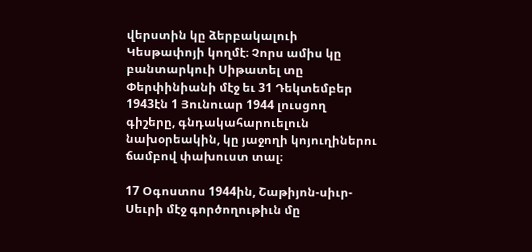վերստին կը ձերբակալուի Կեսթափոյի կողմէ։ Չորս ամիս կը բանտարկուի Սիթատել տը Փերփինիանի մէջ եւ 31 Դեկտեմբեր 1943էն 1 Յունուար 1944 լուսցող գիշերը, գնդակահարուելուն նախօրեակին, կը յաջողի կոյուղիներու ճամբով փախուստ տալ։

17 Օգոստոս 1944ին, Շաթիյոն-սիւր-Սեւրի մէջ գործողութիւն մը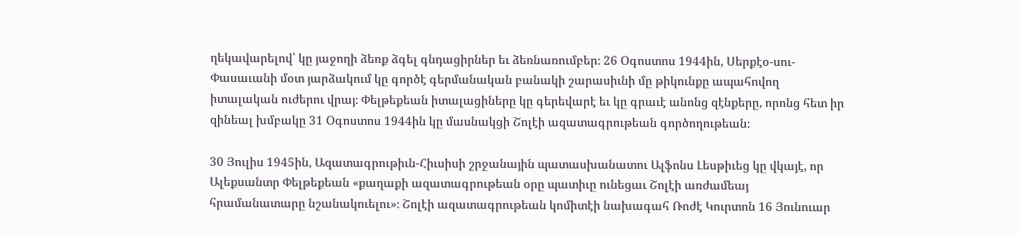ղեկավարելով՝ կը յաջողի ձեռք ձգել գնդացիրներ եւ ձեռնառումբեր։ 26 Օգոստոս 1944ին, Սերքէօ-սու-Փասաւանի մօտ յարձակում կը գործէ գերմանական բանակի շարասիւնի մը թիկունքը ապահովող իտալական ուժերու վրայ։ Փելթեքեան իտալացիները կը գերեվարէ եւ կը գրաւէ անոնց զէնքերը, որոնց հետ իր զինեալ խմբակը 31 Օգոստոս 1944ին կը մասնակցի Շոլէի ազատագրութեան գործողութեան։

30 Յուլիս 1945ին, Ազատագրութիւն-Հիւսիսի շրջանային պատասխանատու Ալֆոնս Լեսթիւեց կը վկայէ, որ Ալեքսանտր Փելթեքեան «քաղաքի ազատագրութեան օրը պատիւը ունեցաւ Շոլէի առժամեայ հրամանատարը նշանակուելու»։ Շոլէի ազատագրութեան կոմիտէի նախագահ Ռոժէ Կուրտոն 16 Յունուար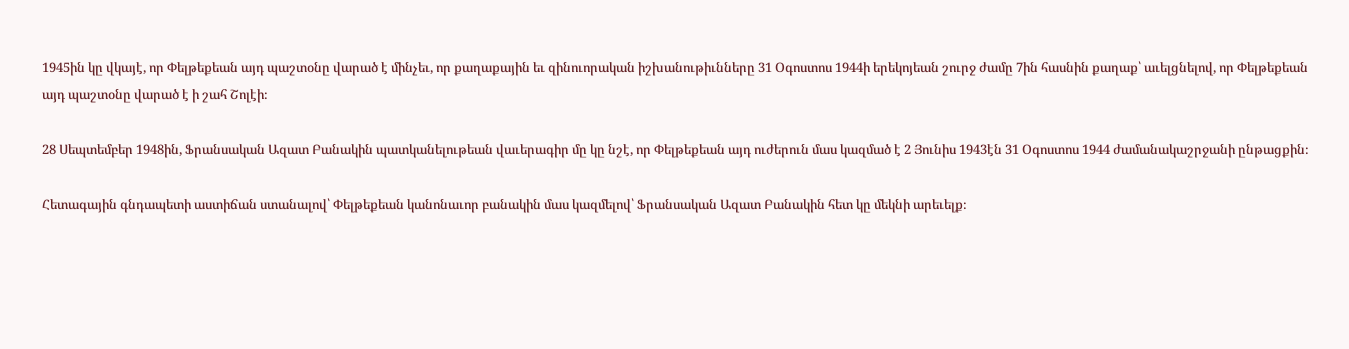1945ին կը վկայէ, որ Փելթեքեան այդ պաշտօնը վարած է մինչեւ, որ քաղաքային եւ զինուորական իշխանութիւնները 31 Օգոստոս 1944ի երեկոյեան շուրջ ժամը 7ին հասնին քաղաք՝ աւելցնելով, որ Փելթեքեան այդ պաշտօնը վարած է ի շահ Շոլէի։

28 Սեպտեմբեր 1948ին, Ֆրանսական Ազատ Բանակին պատկանելութեան վաւերագիր մը կը նշէ, որ Փելթեքեան այդ ուժերուն մաս կազմած է 2 Յունիս 1943էն 31 Օգոստոս 1944 ժամանակաշրջանի ընթացքին։

Հետագային գնդապետի աստիճան ստանալով՝ Փելթեքեան կանոնաւոր բանակին մաս կազմելով՝ Ֆրանսական Ազատ Բանակին հետ կը մեկնի արեւելք։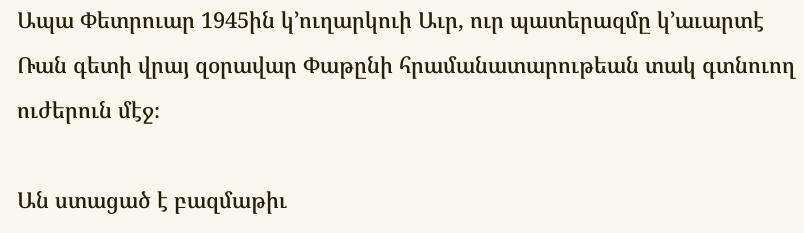Ապա Փետրուար 1945ին կ՚ուղարկուի Աւր, ուր պատերազմը կ՚աւարտէ Ռան գետի վրայ զօրավար Փաթընի հրամանատարութեան տակ գտնուող ուժերուն մէջ։

Ան ստացած է բազմաթիւ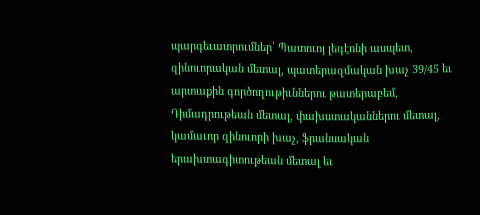պարգեւատրումներ՝ Պատուոյ լեգէոնի ասպետ, զինուորական մետալ, պատերազմական խաչ 39/45 եւ արտաքին գործողութիւններու թատերաբեմ, Դիմադրութեան մետալ, փախստականներու մետալ, կամաւոր զինուորի խաչ, ֆրանսական երախտագիտութեան մետալ եւ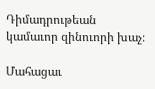Դիմադրութեան կամաւոր զինուորի խաչ։

Մահացաւ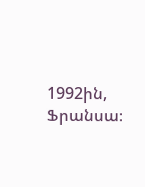1992ին, Ֆրանսա։